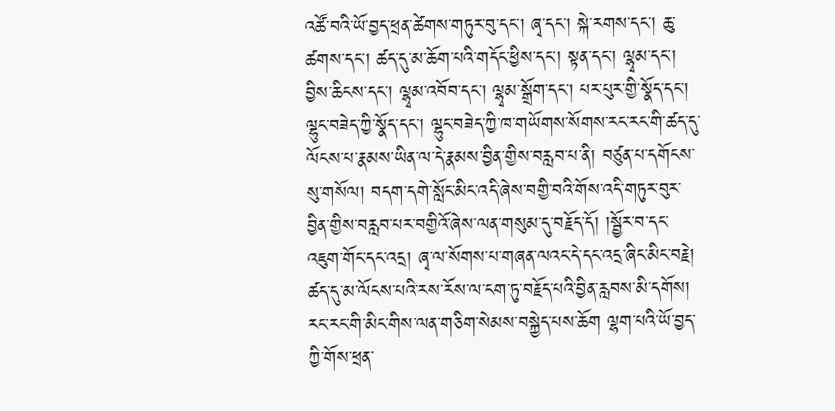འཚོ་བའི་ཡོ་བྱད་ཕྲན་ཚེགས་གཏུར་བུ་དང་། ཞྭ་དང་། སྐེ་རགས་དང་། ཆུ་ཚགས་དང་། ཚད་དུ་མ་ཆོག་པའི་གདོང་ཕྱིས་དང་། སྟན་དང་། ལྷྭམ་དང་། བྱིས་ཆིངས་དང་། ལྷྭམ་འབོབ་དང་། ལྷྭམ་སྒྲོག་དང་། པར་པུར་གྱི་སྣོད་དང་། ལྷུང་བཟེད་ཀྱི་སྣོད་དང་། ལྷུང་བཟེད་ཀྱི་ཁ་གཡོགས་སོགས་རང་རང་གི་ཚད་དུ་ལོངས་པ་རྣམས་ཡིན་ལ་དེ་རྣམས་བྱིན་གྱིས་བརླབ་པ་ནི། བཙུན་པ་དགོངས་སུ་གསོལ། བདག་དགེ་སློང་མིང་འདི་ཞེས་བགྱི་བའི་གོས་འདི་གཏུར་བུར་བྱིན་གྱིས་བརླབ་པར་བགྱིའོ་ཞེས་ལན་གསུམ་དུ་བརྗོད་དོ། །སྦྱོར་བ་དང་འཇུག་གོང་དང་འདྲ། ཞྭ་ལ་སོགས་པ་གཞན་ལའང་དེ་དང་འདྲ་ཞིང་མིང་བརྗེ། ཚད་དུ་མ་ལོངས་པའི་རས་རོས་ལ་ངག་ཏུ་བརྗོད་པའི་བྱིན་རླབས་མི་དགོས། རང་རང་གི་མིང་གིས་ལན་གཅིག་སེམས་བསྐྱེད་པས་ཆོག ལྷག་པའི་ཡོ་བྱད་ཀྱི་གོས་ཕྲན་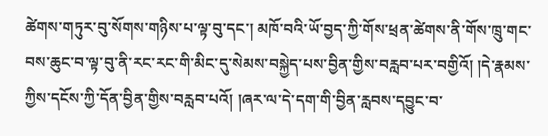ཚེགས་གཏུར་བུ་སོགས་གཉིས་པ་ལྟ་བུ་དང་། མཁོ་བའི་ཡོ་བྱད་ཀྱི་གོས་ཕྲན་ཚེགས་ནི་གོས་ཁྲུ་གང་བས་ཆུང་བ་ལྟ་བུ་ནི་རང་རང་གི་མིང་དུ་སེམས་བསྐྱེད་པས་བྱིན་གྱིས་བརླབ་པར་བགྱིའོ། །དེ་རྣམས་ཀྱིས་དངོས་ཀྱི་དོན་བྱིན་གྱིས་བརླབ་པའོ། །ཞར་ལ་དེ་དག་གི་བྱིན་རླབས་དབྱུང་བ་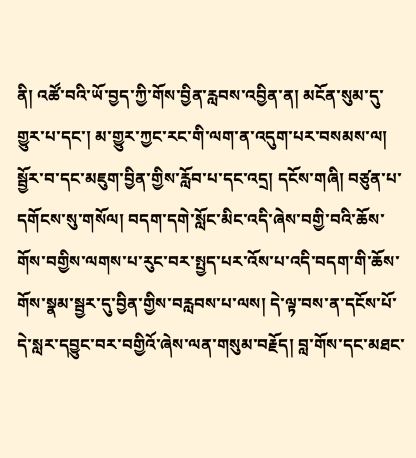ནི། འཚོ་བའི་ཡོ་བྱད་ཀྱི་གོས་བྱིན་རླབས་འབྱིན་ན། མངོན་སུམ་དུ་གྱུར་པ་དང་། མ་གྱུར་ཀྱང་རང་གི་ལག་ན་འདུག་པར་བསམས་ལ། སྦྱོར་བ་དང་མཇུག་བྱིན་གྱིས་རློབ་པ་དང་འདྲ། དངོས་གཞི། བཙུན་པ་དགོངས་སུ་གསོལ། བདག་དགེ་སློང་མིང་འདི་ཞེས་བགྱི་བའི་ཆོས་གོས་བགྱིས་ལགས་པ་རུང་བར་སྤྱད་པར་འོས་པ་འདི་བདག་གི་ཆོས་གོས་སྣམ་སྦྱར་དུ་བྱིན་གྱིས་བརླབས་པ་ལས། དེ་ལྟ་བས་ན་དངོས་པོ་དེ་སླར་དབྱུང་བར་བགྱིའོ་ཞེས་ལན་གསུམ་བརྗོད། བླ་གོས་དང་མཐང་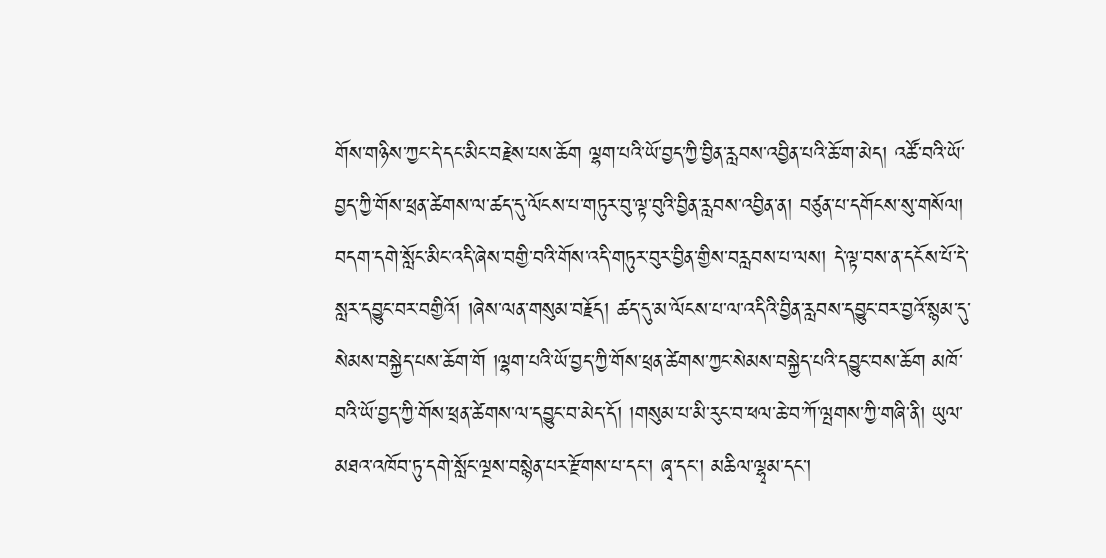གོས་གཉིས་ཀྱང་དེ་དང་མིང་བརྗེས་པས་ཆོག ལྷག་པའི་ཡོ་བྱད་ཀྱི་བྱིན་རླབས་འབྱིན་པའི་ཆོ་ག་མེད། འཚོ་བའི་ཡོ་བྱད་ཀྱི་གོས་ཕྲན་ཚེགས་ལ་ཚད་དུ་ལོངས་པ་གཏུར་བུ་ལྟ་བུའི་བྱིན་རླབས་འབྱིན་ན། བཙུན་པ་དགོངས་སུ་གསོལ། བདག་དགེ་སློང་མིང་འདི་ཞེས་བགྱི་བའི་གོས་འདི་གཏུར་བུར་བྱིན་གྱིས་བརླབས་པ་ལས། དེ་ལྟ་བས་ན་དངོས་པོ་དེ་སླར་དབྱུང་བར་བགྱིའོ། །ཞེས་ལན་གསུམ་བརྗོད། ཚད་དུ་མ་ལོངས་པ་ལ་འདིའི་བྱིན་རླབས་དབྱུང་བར་བྱའོ་སྙམ་དུ་སེམས་བསྐྱེད་པས་ཆོག་གོ །ལྷག་པའི་ཡོ་བྱད་ཀྱི་གོས་ཕྲན་ཚེགས་ཀྱང་སེམས་བསྐྱེད་པའི་དབྱུང་བས་ཆོག མཁོ་བའི་ཡོ་བྱད་ཀྱི་གོས་ཕྲན་ཚེགས་ལ་དབྱུང་བ་མེད་དོ། །གསུམ་པ་མི་རུང་བ་ཕལ་ཆེ་བ་ཀོ་ལྤགས་ཀྱི་གཞི་ནི། ཡུལ་མཐའ་འཁོབ་ཏུ་དགེ་སློང་ལྔས་བསྙེན་པར་རྫོགས་པ་དང་། ཞྭ་དང་། མཆིལ་ལྷྭམ་དང་།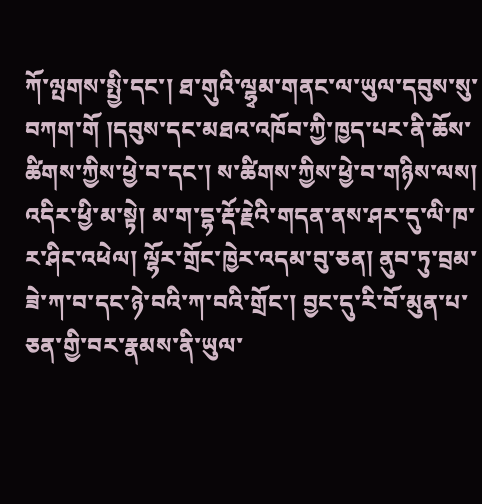ཀོ་ལྤགས་སྤྱི་དང་། ཐ་གུའི་ལྷྭམ་གནང་ལ་ཡུལ་དབུས་སུ་བཀག་གོ །དབུས་དང་མཐའ་འཁོབ་ཀྱི་ཁྱད་པར་ནི་ཆོས་ཚིགས་ཀྱིས་ཕྱེ་བ་དང་། ས་ཚིགས་ཀྱིས་ཕྱེ་བ་གཉིས་ལས། འདིར་ཕྱི་མ་སྟེ། མ་ག་དྷ་རྡོ་རྗེའི་གདན་ནས་ཤར་དུ་ལི་ཁ་ར་ཤིང་འཕེལ། ལྷོར་གྲོང་ཁྱེར་འདམ་བུ་ཅན། ནུབ་ཏུ་བྲམ་ཟེ་ཀ་བ་དང་ཉེ་བའི་ཀ་བའི་གྲོང་། བྱང་དུ་རི་བོ་མུན་པ་ཅན་གྱི་བར་རྣམས་ནི་ཡུལ་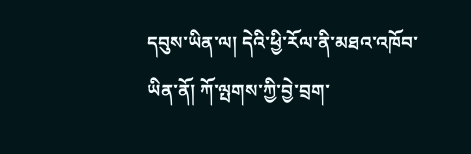དབུས་ཡིན་ལ། དེའི་ཕྱི་རོལ་ནི་མཐའ་འཁོབ་ཡིན་ནོ། ཀོ་ལྤགས་ཀྱི་བྱེ་བྲག་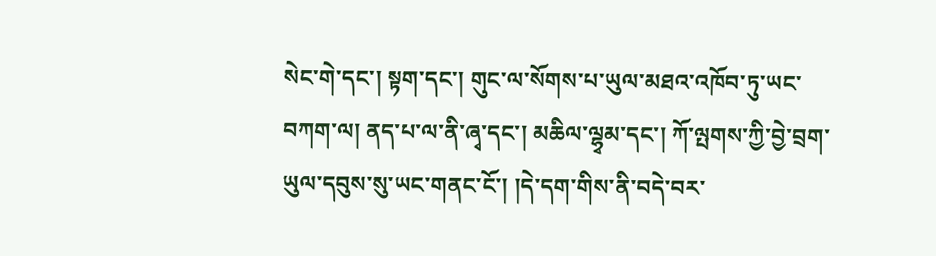སེང་གེ་དང་། སྟག་དང་། གུང་ལ་སོགས་པ་ཡུལ་མཐའ་འཁོབ་ཏུ་ཡང་བཀག་ལ། ནད་པ་ལ་ནི་ཞྭ་དང་། མཆིལ་ལྷྭམ་དང་། ཀོ་ལྤགས་ཀྱི་བྱེ་བྲག་ཡུལ་དབུས་སུ་ཡང་གནང་ངོ་། །དེ་དག་གིས་ནི་བདེ་བར་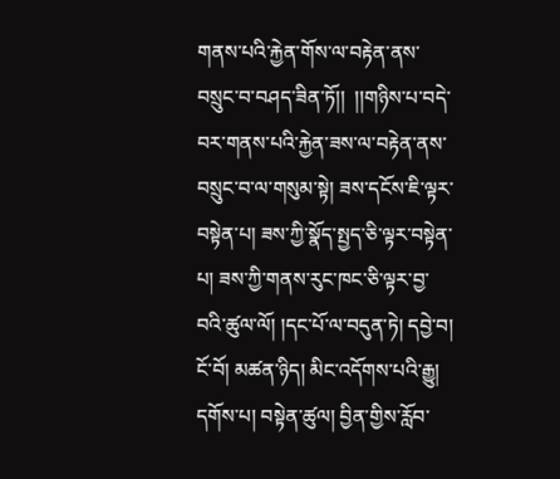གནས་པའི་རྐྱེན་གོས་ལ་བརྟེན་ནས་བསྲུང་བ་བཤད་ཟིན་ཏོ།།  །།གཉིས་པ་བདེ་བར་གནས་པའི་རྐྱེན་ཟས་ལ་བརྟེན་ནས་བསྲུང་བ་ལ་གསུམ་སྟེ། ཟས་དངོས་ཇི་ལྟར་བསྟེན་པ། ཟས་ཀྱི་སྣོད་སྤྱད་ཅི་ལྟར་བསྟེན་པ། ཟས་ཀྱི་གནས་རུང་ཁང་ཅི་ལྟར་བྱ་བའི་ཚུལ་ལོ། །དང་པོ་ལ་བདུན་ཏེ། དབྱེ་བ། ངོ་བོ། མཚན་ཉིད། མིང་འདོགས་པའི་རྒྱུ། དགོས་པ། བསྟེན་ཚུལ། བྱིན་གྱིས་རློབ་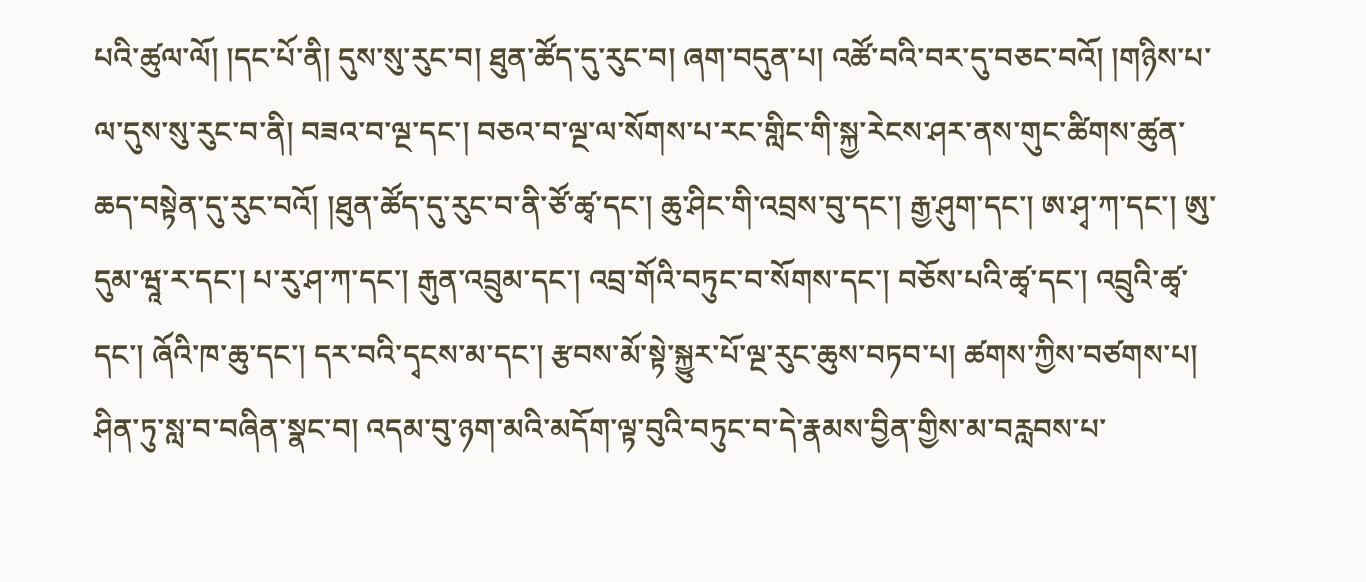པའི་ཚུལ་ལོ། །དང་པོ་ནི། དུས་སུ་རུང་བ། ཐུན་ཚོད་དུ་རུང་བ། ཞག་བདུན་པ། འཚོ་བའི་བར་དུ་བཅང་བའོ། །གཉིས་པ་ལ་དུས་སུ་རུང་བ་ནི། བཟའ་བ་ལྔ་དང་། བཅའ་བ་ལྔ་ལ་སོགས་པ་རང་གླིང་གི་སྐྱ་རེངས་ཤར་ནས་གུང་ཚིགས་ཚུན་ཆད་བསྟེན་དུ་རུང་བའོ། །ཐུན་ཚོད་དུ་རུང་བ་ནི་ཙོ་ཚྭ་དང་། ཆུ་ཤིང་གི་འབྲས་བུ་དང་། རྒྱ་ཤུག་དང་། ཨ་ཤྭ་ཀ་དང་། ཨུ་དུམ་ཝཱ་ར་དང་། པ་རུ་ཤ་ཀ་དང་། རྒུན་འབྲུམ་དང་། འབྲ་གོའི་བཏུང་བ་སོགས་དང་། བཅོས་པའི་ཚྭ་དང་། འབྲུའི་ཚྭ་དང་། ཞོའི་ཁ་ཆུ་དང་། དར་བའི་དྭངས་མ་དང་། རྩབས་མོ་སྟེ་སྐྱུར་པོ་ལྔ་རུང་ཆུས་བཏབ་པ། ཚགས་ཀྱིས་བཙགས་པ། ཤིན་ཏུ་སླ་བ་བཞིན་སྣང་བ། འདམ་བུ་ཉག་མའི་མདོག་ལྟ་བུའི་བཏུང་བ་དེ་རྣམས་བྱིན་གྱིས་མ་བརླབས་པ་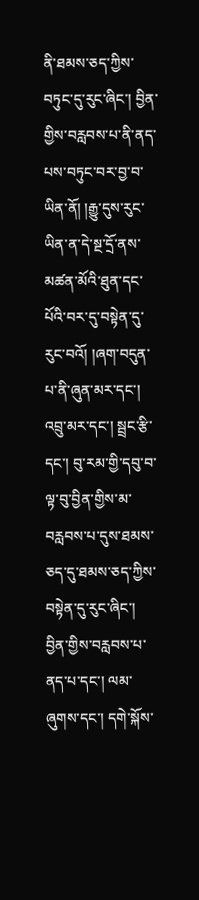ནི་ཐམས་ཅད་ཀྱིས་བཏུང་དུ་རུང་ཞིང་། བྱིན་གྱིས་བརླབས་པ་ནི་ནད་པས་བཏུང་བར་བྱ་བ་ཡིན་ནོ། །རྒྱུ་དུས་རུང་ཡིན་ན་དེ་སྔ་དྲོ་ནས་མཚན་མོའི་ཐུན་དང་པོའི་བར་དུ་བསྟེན་དུ་རུང་བའོ། །ཞག་བདུན་པ་ནི་ཞུན་མར་དང་། འབྲུ་མར་དང་། སྦྲང་རྩི་དང་། བུ་རམ་གྱི་དབུ་བ་ལྟ་བུ་བྱིན་གྱིས་མ་བརླབས་པ་དུས་ཐམས་ཅད་དུ་ཐམས་ཅད་ཀྱིས་བསྟེན་དུ་རུང་ཞིང་། བྱིན་གྱིས་བརླབས་པ་ནད་པ་དང་། ལམ་ཞུགས་དང་། དགེ་སྐོས་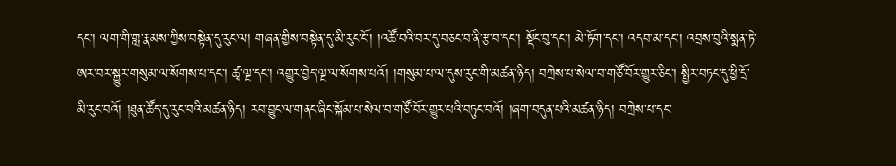དང་། ལག་གི་གླ་རྣམས་ཀྱིས་བསྟེན་དུ་རུང་ལ། གཞན་གྱིས་བསྟེན་དུ་མི་རུང་ངོ་། །འཚོ་བའི་བར་དུ་བཅང་བ་ནི་རྩ་བ་དང་། སྡོང་བུ་དང་། མེ་ཏོག་དང་། འདབ་མ་དང་། འབྲས་བུའི་སྨན་ཏེ་ཨར་བར་སྐྱུར་གསུམ་ལ་སོགས་པ་དང་། ཚྭ་ལྔ་དང་། འགྱུར་བྱེད་ལྔ་ལ་སོགས་པའོ། །གསུམ་པ་ལ་དུས་རུང་གི་མཚན་ཉིད། བཀྲེས་པ་སེལ་བ་གཙོ་བོར་གྱུར་ཅིང་། སྤྱིར་བཏང་དུ་ཕྱི་དྲོ་མི་རུང་བའོ། །ཐུན་ཚོད་དུ་རུང་བའི་མཚན་ཉིད། རབ་བྱུང་ལ་གནང་ཞིང་སྐོམ་པ་སེལ་བ་གཙོ་བོར་གྱུར་པའི་བཏུང་བའོ། །ཞག་བདུན་པའི་མཚན་ཉིད། བཀྲེས་པ་དང་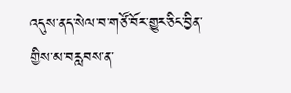འདུས་ནད་སེལ་བ་གཙོ་བོར་གྱུར་ཅིང་བྱིན་གྱིས་མ་བརླབས་ན་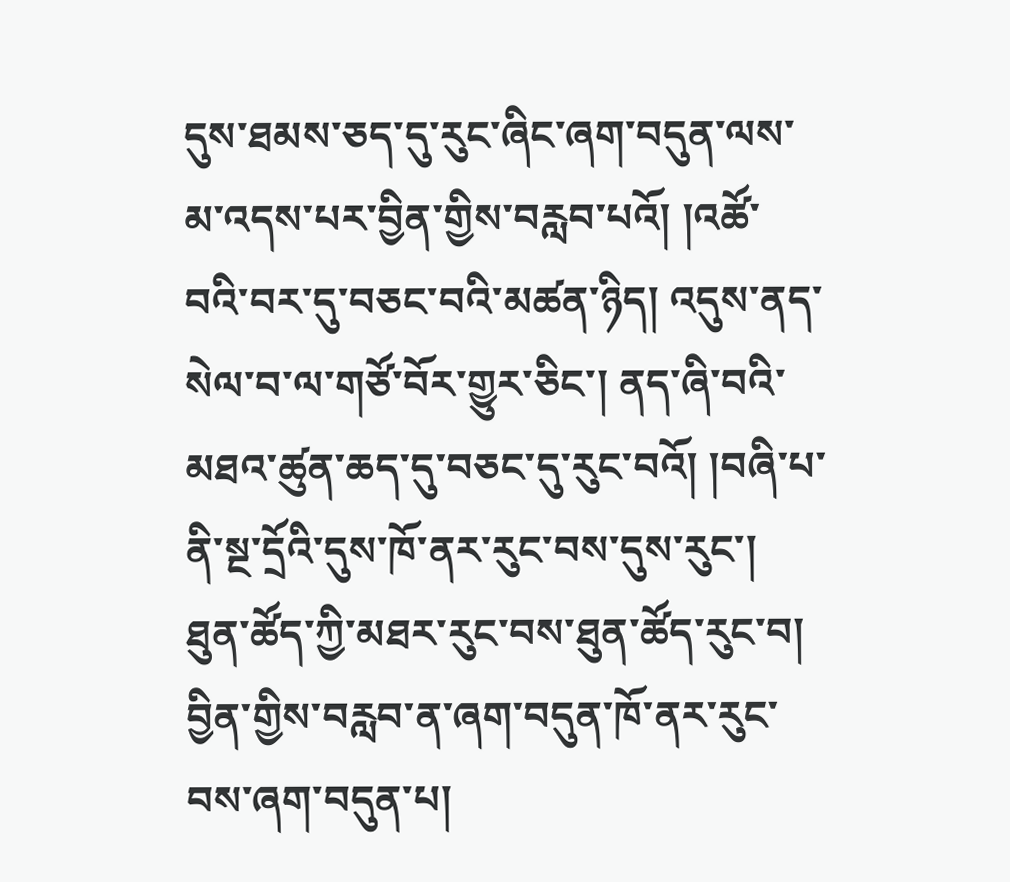དུས་ཐམས་ཅད་དུ་རུང་ཞིང་ཞག་བདུན་ལས་མ་འདས་པར་བྱིན་གྱིས་བརླབ་པའོ། །འཚོ་བའི་བར་དུ་བཅང་བའི་མཚན་ཉིད། འདུས་ནད་སེལ་བ་ལ་གཙོ་བོར་གྱུར་ཅིང་། ནད་ཞི་བའི་མཐའ་ཚུན་ཆད་དུ་བཅང་དུ་རུང་བའོ། །བཞི་པ་ནི་སྔ་དྲོའི་དུས་ཁོ་ནར་རུང་བས་དུས་རུང་། ཐུན་ཚོད་ཀྱི་མཐར་རུང་བས་ཐུན་ཚོད་རུང་བ། བྱིན་གྱིས་བརླབ་ན་ཞག་བདུན་ཁོ་ནར་རུང་བས་ཞག་བདུན་པ།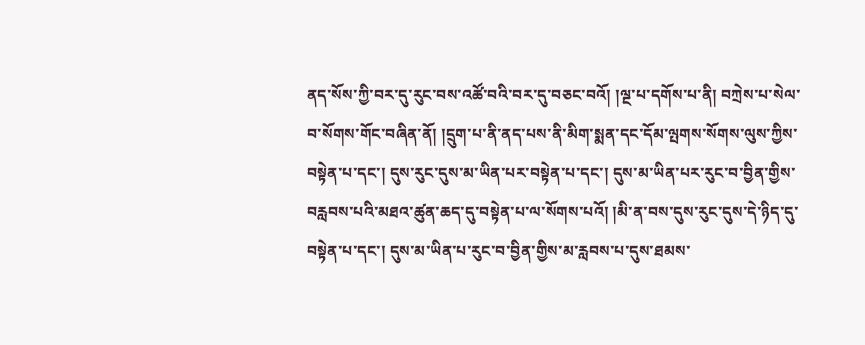ནད་སོས་ཀྱི་བར་དུ་རུང་བས་འཚོ་བའི་བར་དུ་བཅང་བའོ། །ལྔ་པ་དགོས་པ་ནི། བཀྲེས་པ་སེལ་བ་སོགས་གོང་བཞིན་ནོ། །དྲུག་པ་ནི་ནད་པས་ནི་མིག་སྨན་དང་དོམ་ལྤགས་སོགས་ལུས་ཀྱིས་བསྟེན་པ་དང་། དུས་རུང་དུས་མ་ཡིན་པར་བསྟེན་པ་དང་། དུས་མ་ཡིན་པར་རུང་བ་བྱིན་གྱིས་བརླབས་པའི་མཐའ་ཚུན་ཆད་དུ་བསྟེན་པ་ལ་སོགས་པའོ། །མི་ན་བས་དུས་རུང་དུས་དེ་ཉིད་དུ་བསྟེན་པ་དང་། དུས་མ་ཡིན་པ་རུང་བ་བྱིན་གྱིས་མ་རླབས་པ་དུས་ཐམས་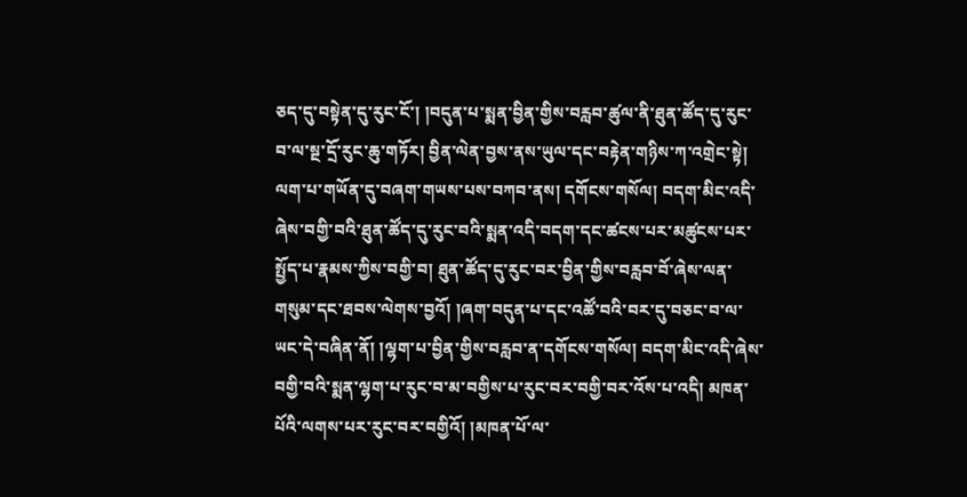ཅད་དུ་བསྟེན་དུ་རུང་ངོ་། །བདུན་པ་སྨན་བྱིན་གྱིས་བརླབ་ཚུལ་ནི་ཐུན་ཚོད་དུ་རུང་བ་ལ་སྔ་དྲོ་རུང་ཆུ་གཏོར། བྱིན་ལེན་བྱས་ནས་ཡུལ་དང་བརྟེན་གཉིས་ཀ་འགྲེང་སྟེ། ལག་པ་གཡོན་དུ་བཞག་གཡས་པས་བཀབ་ནས། དགོངས་གསོལ། བདག་མིང་འདི་ཞེས་བགྱི་བའི་ཐུན་ཚོད་དུ་རུང་བའི་སྨན་འདི་བདག་དང་ཚངས་པར་མཚུངས་པར་སྤྱོད་པ་རྣམས་ཀྱིས་བགྱི་བ། ཐུན་ཚོད་དུ་རུང་བར་བྱིན་གྱིས་བརླབ་བོ་ཞེས་ལན་གསུམ་དང་ཐབས་ལེགས་བྱའོ། །ཞག་བདུན་པ་དང་འཚོ་བའི་བར་དུ་བཅང་བ་ལ་ཡང་དེ་བཞིན་ནོ། །ལྷག་པ་བྱིན་གྱིས་བརླབ་ན་དགོངས་གསོལ། བདག་མིང་འདི་ཞེས་བགྱི་བའི་སྨན་ལྷག་པ་རུང་བ་མ་བགྱིས་པ་རུང་བར་བགྱི་བར་འོས་པ་འདི། མཁན་པོའི་ལགས་པར་རུང་བར་བགྱིའོ། །མཁན་པོ་ལ་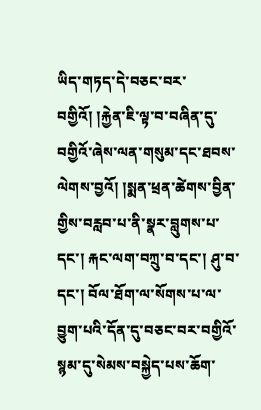ཡིད་གཏད་དེ་བཅང་བར་བགྱིའོ། །རྐྱེན་ཇི་ལྟ་བ་བཞིན་དུ་བགྱིའོ་ཞེས་ལན་གསུམ་དང་ཐབས་ལེགས་བྱའོ། །སྨན་ཕྲན་ཚེགས་བྱིན་གྱིས་བརླབ་པ་ནི་སྣར་བླུགས་པ་དང་། རྐང་ལག་བཀྲུ་བ་དང་། ཤུ་བ་དང་། བོལ་ཐོག་ལ་སོགས་པ་ལ་བྱུག་པའི་དོན་དུ་བཅང་བར་བགྱིའོ་སྙམ་དུ་སེམས་བསྐྱེད་པས་ཆོག་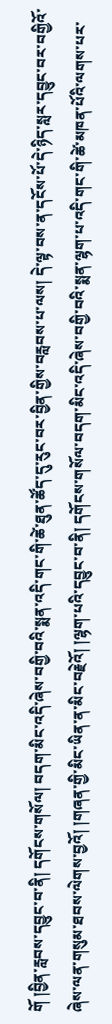གོ །བྱིན་རླབས་དབྱུང་བ་ནི། དགོངས་གསོལ། བདག་མིང་འདི་ཞེས་བགྱི་བའི་སྨན་འདི་གང་གི་ཚེ་ཐུན་ཚོད་དུ་རུང་བར་བྱིན་གྱིས་བརླབས་པ་ལས། དེ་ལྟ་བས་ན་དངོས་པོ་དེ་ཉིད་སླར་དབྱུང་བར་བགྱིའོ་ཞེས་ལན་གསུམ་ཐབས་ལེགས་བྱའོ། །གཞན་གྱི་མིང་ཡིན་ན་མིང་བརྗེའོ། །ལྷག་པའི་དབྱུང་བ་ནི། དགོངས་གསོལ་བདག་མིང་འདི་ཞེས་བགྱི་བའི་སྨན་ལྷག་པ་འདི་གང་གི་ཚེ་མཁན་པོའི་ལགས་པར་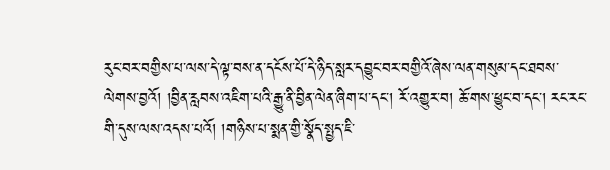རུང་བར་བགྱིས་པ་ལས་དེ་ལྟ་བས་ན་དངོས་པོ་དེ་ཉིད་སླར་དབྱུང་བར་བགྱིའོ་ཞེས་ལན་གསུམ་དང་ཐབས་ལེགས་བྱའོ། །བྱིན་རླབས་འཇིག་པའི་རྒྱུ་ནི་བྱིན་ལེན་ཞིག་པ་དང་། རོ་འགྱུར་བ། ཆོ་གས་ཕྱུང་བ་དང་། རང་རང་གི་དུས་ལས་འདས་པའོ། །གཉིས་པ་སྨན་གྱི་སྣོད་སྤྱད་ཇི་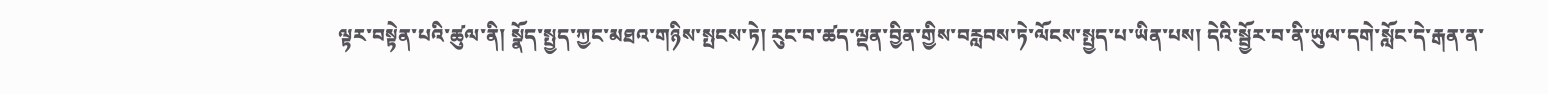ལྟར་བསྟེན་པའི་ཚུལ་ནི། སྣོད་སྤྱད་ཀྱང་མཐའ་གཉིས་སྤངས་ཏེ། རུང་བ་ཚད་ལྡན་བྱིན་གྱིས་བརླབས་ཏེ་ལོངས་སྤྱད་པ་ཡིན་པས། དེའི་སྦྱོར་བ་ནི་ཡུལ་དགེ་སློང་དེ་རྒན་ན་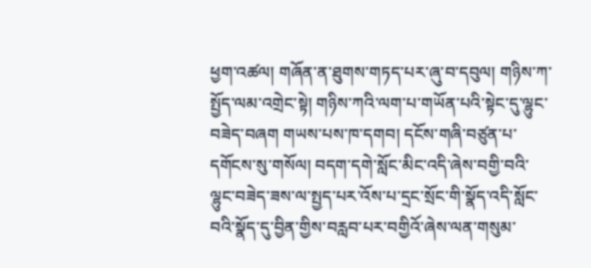ཕྱག་འཚལ། གཞོན་ན་ཐུགས་གཏད་པར་ཞུ་བ་དབུལ། གཉིས་ཀ་སྤྱོད་ལམ་འགྲེང་སྟེ། གཉིས་ཀའི་ལག་པ་གཡོན་པའི་སྟེང་དུ་ལྷུང་བཟེད་བཞག གཡས་པས་ཁ་དགབ། དངོས་གཞི་བཙུན་པ་དགོངས་སུ་གསོལ། བདག་དགེ་སློང་མིང་འདི་ཞེས་བགྱི་བའི་ལྷུང་བཟེད་ཟས་ལ་སྤྱད་པར་འོས་པ་དྲང་སྲོང་གི་སྣོད་འདི་སློང་བའི་སྣོད་དུ་བྱིན་གྱིས་བརླབ་པར་བགྱིའོ་ཞེས་ལན་གསུམ་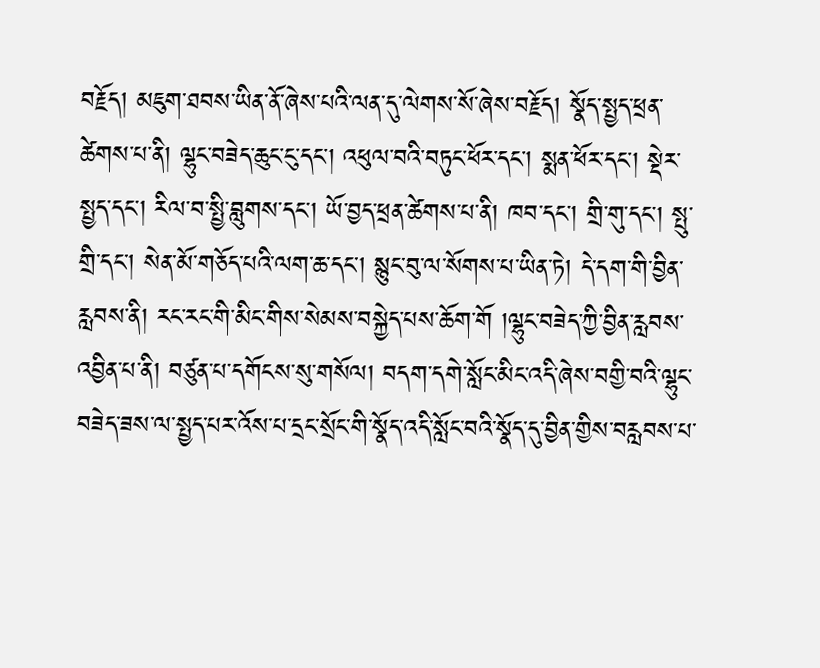བརྗོད། མཇུག་ཐབས་ཡིན་ནོ་ཞེས་པའི་ལན་དུ་ལེགས་སོ་ཞེས་བརྗོད། སྣོད་སྤྱད་ཕྲན་ཚེགས་པ་ནི། ལྷུང་བཟེད་ཆུང་ངུ་དང་། འཕུལ་བའི་བཏུང་ཕོར་དང་། སྨན་ཕོར་དང་། སྡེར་སྤྱད་དང་། རིལ་བ་སྤྱི་བླུགས་དང་། ཡོ་བྱད་ཕྲན་ཚེགས་པ་ནི། ཁབ་དང་། གྲི་གུ་དང་། སྤུ་གྲི་དང་། སེན་མོ་གཅོད་པའི་ལག་ཆ་དང་། སྙུང་བུ་ལ་སོགས་པ་ཡིན་ཏེ། དེ་དག་གི་བྱིན་རླབས་ནི། རང་རང་གི་མིང་གིས་སེམས་བསྐྱེད་པས་ཆོག་གོ །ལྷུང་བཟེད་ཀྱི་བྱིན་རླབས་འབྱིན་པ་ནི། བཙུན་པ་དགོངས་སུ་གསོལ། བདག་དགེ་སློང་མིང་འདི་ཞེས་བགྱི་བའི་ལྷུང་བཟེད་ཟས་ལ་སྤྱད་པར་འོས་པ་དྲང་སྲོང་གི་སྣོད་འདི་སློང་བའི་སྣོད་དུ་བྱིན་གྱིས་བརླབས་པ་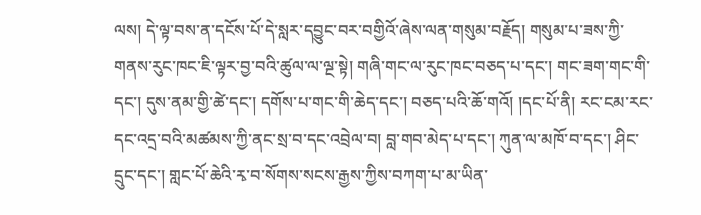ལས། དེ་ལྟ་བས་ན་དངོས་པོ་དེ་སླར་དབྱུང་བར་བགྱིའོ་ཞེས་ལན་གསུམ་བརྗོད། གསུམ་པ་ཟས་ཀྱི་གནས་རུང་ཁང་ཇི་ལྟར་བྱ་བའི་ཚུལ་ལ་ལྔ་སྟེ། གཞི་གང་ལ་རུང་ཁང་བཅད་པ་དང་། གང་ཟག་གང་གི་དང་། དུས་ནམ་གྱི་ཚེ་དང་། དགོས་པ་གང་གི་ཆེད་དང་། བཅད་པའི་ཆོ་གའོ། །དང་པོ་ནི། རང་ངམ་རང་དང་འདྲ་བའི་མཚམས་ཀྱི་ནང་སྲ་བ་དང་འབྲེལ་བ། བླ་གབ་མེད་པ་དང་། ཀུན་ལ་མཁོ་བ་དང་། ཤིང་དྲུང་དང་། གླང་པོ་ཆེའི་རྭ་བ་སོགས་སངས་རྒྱས་ཀྱིས་བཀག་པ་མ་ཡིན་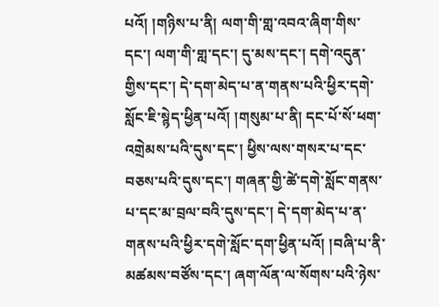པའོ། །གཉིས་པ་ནི། ལག་གི་གླ་འབའ་ཞིག་གིས་དང་། ལག་གི་གླ་དང་། དུ་མས་དང་། དགེ་འདུན་གྱིས་དང་། དེ་དག་མེད་པ་ན་གནས་པའི་ཕྱིར་དགེ་སློང་ཇི་སྙེད་ཕྱིན་པའོ། །གསུམ་པ་ནི། དང་པོ་སོ་ཕག་འགྲེམས་པའི་དུས་དང་། ཕྱིས་ལས་གསར་པ་དང་བཅས་པའི་དུས་དང་། གཞན་གྱི་ཚེ་དགེ་སློང་གནས་པ་དང་མ་བྲལ་བའི་དུས་དང་། དེ་དག་མེད་པ་ན་གནས་པའི་ཕྱིར་དགེ་སློང་དག་ཕྱིན་པའོ། །བཞི་པ་ནི་མཚམས་བཙོས་དང་། ཞག་ལོན་ལ་སོགས་པའི་ཉེས་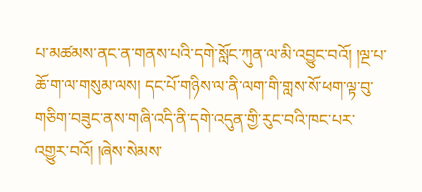པ་མཚམས་ནང་ན་གནས་པའི་དགེ་སློང་ཀུན་ལ་མི་འབྱུང་བའོ། །ལྔ་པ་ཆོ་ག་ལ་གསུམ་ལས། དང་པོ་གཉིས་ལ་ནི་ལག་གི་གླས་སོ་ཕག་ལྟ་བུ་གཅིག་བཟུང་ནས་གཞི་འདི་ནི་དགེ་འདུན་གྱི་རུང་བའི་ཁང་པར་འགྱུར་བའོ། །ཞེས་སེམས་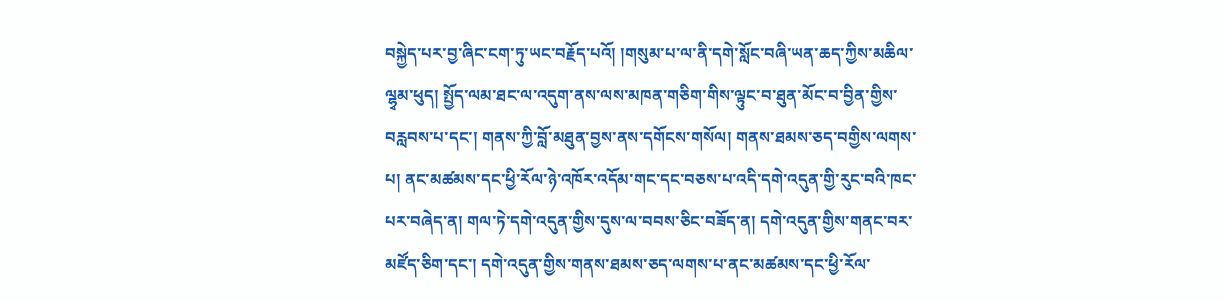བསྐྱེད་པར་བྱ་ཞིང་ངག་ཏུ་ཡང་བརྗོད་པའོ། །གསུམ་པ་ལ་ནི་དགེ་སློང་བཞི་ཡན་ཆད་ཀྱིས་མཆིལ་ལྷྭམ་ཕུད། སྤྱོད་ལམ་ཐང་ལ་འདུག་ནས་ལས་མཁན་གཅིག་གིས་ལྟུང་བ་ཐུན་མོང་བ་བྱིན་གྱིས་བརླབས་པ་དང་། གནས་ཀྱི་བློ་མཐུན་བྱས་ནས་དགོངས་གསོལ། གནས་ཐམས་ཅད་བགྱིས་ལགས་པ། ནང་མཚམས་དང་ཕྱི་རོལ་ཉེ་འཁོར་འདོམ་གང་དང་བཅས་པ་འདི་དགེ་འདུན་གྱི་རུང་བའི་ཁང་པར་བཞེད་ན། གལ་ཏེ་དགེ་འདུན་གྱིས་དུས་ལ་བབས་ཅིང་བཟོད་ན། དགེ་འདུན་གྱིས་གནང་བར་མཛོད་ཅིག་དང་། དགེ་འདུན་གྱིས་གནས་ཐམས་ཅད་ལགས་པ་ནང་མཚམས་དང་ཕྱི་རོལ་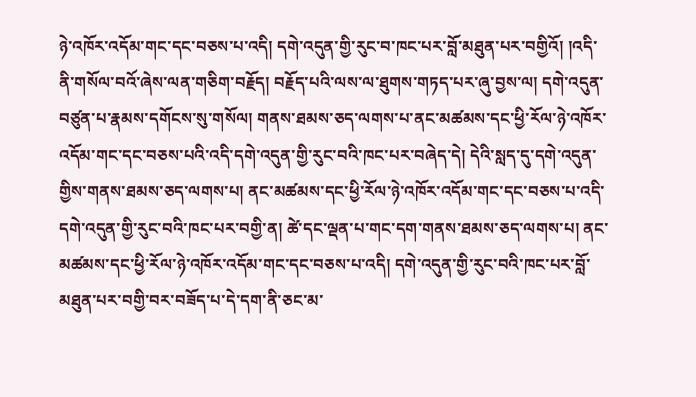ཉེ་འཁོར་འདོམ་གང་དང་བཅས་པ་འདི། དགེ་འདུན་གྱི་རུང་བ་ཁང་པར་བློ་མཐུན་པར་བགྱིའོ། །འདི་ནི་གསོལ་བའོ་ཞེས་ལན་གཅིག་བརྗོད། བརྗོད་པའི་ལས་ལ་ཐུགས་གཏད་པར་ཞུ་བྱས་ལ། དགེ་འདུན་བཙུན་པ་རྣམས་དགོངས་སུ་གསོལ། གནས་ཐམས་ཅད་ལགས་པ་ནང་མཚམས་དང་ཕྱི་རོལ་ཉེ་འཁོར་འདོམ་གང་དང་བཅས་པའི་འདི་དགེ་འདུན་གྱི་རུང་བའི་ཁང་པར་བཞེད་དེ། དེའི་སླད་དུ་དགེ་འདུན་གྱིས་གནས་ཐམས་ཅད་ལགས་པ། ནང་མཚམས་དང་ཕྱི་རོལ་ཉེ་འཁོར་འདོམ་གང་དང་བཅས་པ་འདི་དགེ་འདུན་གྱི་རུང་བའི་ཁང་པར་བགྱི་ན། ཚེ་དང་ལྡན་པ་གང་དག་གནས་ཐམས་ཅད་ལགས་པ། ནང་མཚམས་དང་ཕྱི་རོལ་ཉེ་འཁོར་འདོམ་གང་དང་བཅས་པ་འདི། དགེ་འདུན་གྱི་རུང་བའི་ཁང་པར་བློ་མཐུན་པར་བགྱི་བར་བཟོད་པ་དེ་དག་ནི་ཅང་མ་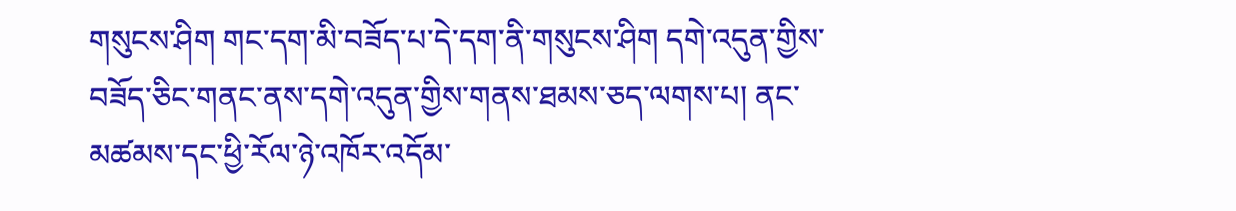གསུངས་ཤིག གང་དག་མི་བཟོད་པ་དེ་དག་ནི་གསུངས་ཤིག དགེ་འདུན་གྱིས་བཟོད་ཅིང་གནང་ནས་དགེ་འདུན་གྱིས་གནས་ཐམས་ཅད་ལགས་པ། ནང་མཚམས་དང་ཕྱི་རོལ་ཉེ་འཁོར་འདོམ་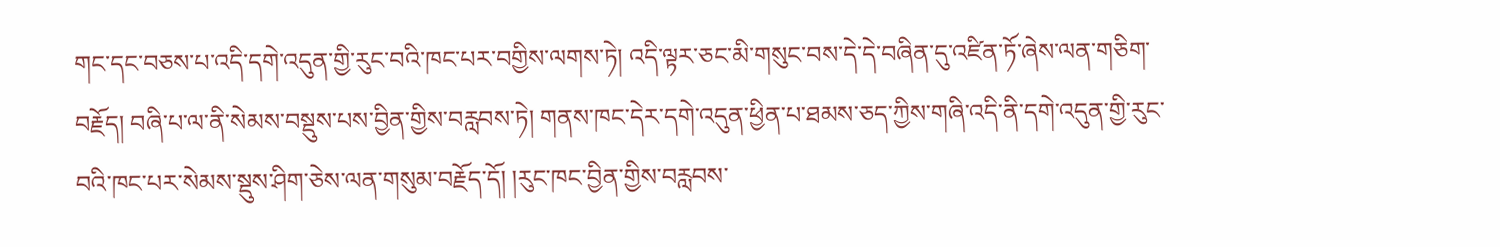གང་དང་བཅས་པ་འདི་དགེ་འདུན་གྱི་རུང་བའི་ཁང་པར་བགྱིས་ལགས་ཏེ། འདི་ལྟར་ཅང་མི་གསུང་བས་དེ་དེ་བཞིན་དུ་འཛིན་ཏོ་ཞེས་ལན་གཅིག་བརྗོད། བཞི་པ་ལ་ནི་སེམས་བསྡུས་པས་བྱིན་གྱིས་བརླབས་ཏེ། གནས་ཁང་དེར་དགེ་འདུན་ཕྱིན་པ་ཐམས་ཅད་ཀྱིས་གཞི་འདི་ནི་དགེ་འདུན་གྱི་རུང་བའི་ཁང་པར་སེམས་སྡུས་ཤིག་ཅེས་ལན་གསུམ་བརྗོད་དོ། །རུང་ཁང་བྱིན་གྱིས་བརླབས་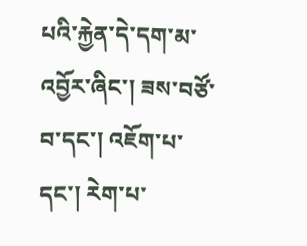པའི་རྐྱེན་དེ་དག་མ་འབྱོར་ཞིང་། ཟས་བཙོ་བ་དང་། འཇོག་པ་དང་། རེག་པ་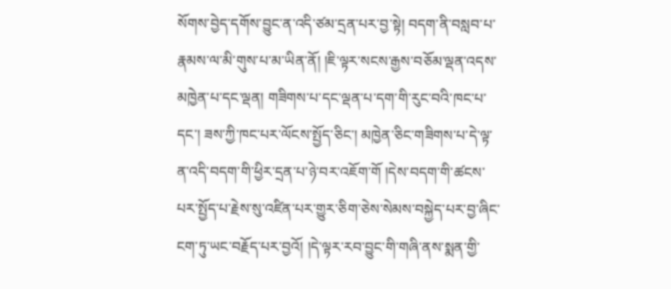སོགས་བྱེད་དགོས་བྱུང་ན་འདི་ཙམ་དྲན་པར་བྱ་སྟེ། བདག་ནི་བསླབ་པ་རྣམས་ལ་མི་གུས་པ་མ་ཡིན་ནོ། །ཇི་ལྟར་སངས་རྒྱས་བཅོམ་ལྡན་འདས་མཁྱེན་པ་དང་ལྡན། གཟིགས་པ་དང་ལྡན་པ་དག་གི་རུང་བའི་ཁང་པ་དང་། ཟས་ཀྱི་ཁང་པར་ལོངས་སྤྱོད་ཅིང་། མཁྱེན་ཅིང་གཟིགས་པ་དེ་ལྟ་ན་འདི་བདག་གི་ཕྱིར་དྲན་པ་ཉེ་བར་འཇོག་གོ །དེས་བདག་གི་ཚངས་པར་སྤྱོད་པ་རྗེས་སུ་འཛིན་པར་གྱུར་ཅིག་ཅེས་སེམས་བསྐྱེད་པར་བྱ་ཞིང་ངག་ཏུ་ཡང་བརྗོད་པར་བྱའོ། །དེ་ལྟར་རབ་བྱུང་གི་གཞི་ནས་སྨན་གྱི་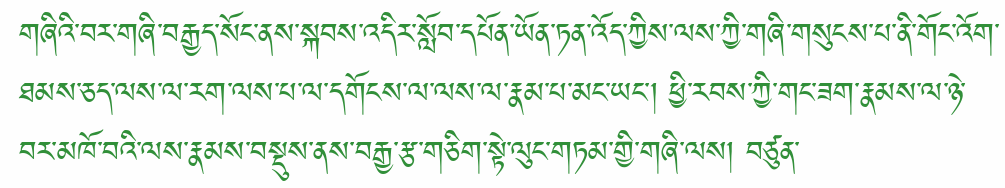གཞིའི་བར་གཞི་བརྒྱད་སོང་ནས་སྐབས་འདིར་སློབ་དཔོན་ཡོན་ཏན་འོད་ཀྱིས་ལས་ཀྱི་གཞི་གསུངས་པ་ནི་གོང་འོག་ཐམས་ཅད་ལས་ལ་རག་ལས་པ་ལ་དགོངས་ལ་ལས་ལ་རྣམ་པ་མང་ཡང་། ཕྱི་རབས་ཀྱི་གང་ཟག་རྣམས་ལ་ཉེ་བར་མཁོ་བའི་ལས་རྣམས་བསྡུས་ནས་བརྒྱ་རྩ་གཅིག་སྟེ་ལུང་གཏམ་གྱི་གཞི་ལས། བཙུན་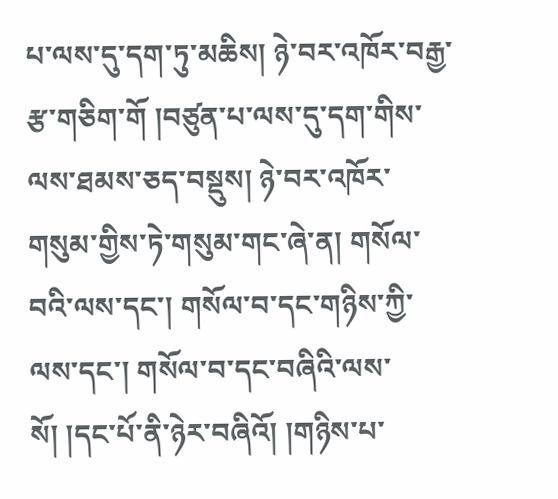པ་ལས་དུ་དག་ཏུ་མཆིས། ཉེ་བར་འཁོར་བརྒྱ་རྩ་གཅིག་གོ །བཙུན་པ་ལས་དུ་དག་གིས་ལས་ཐམས་ཅད་བསྡུས། ཉེ་བར་འཁོར་གསུམ་གྱིས་ཏེ་གསུམ་གང་ཞེ་ན། གསོལ་བའི་ལས་དང་། གསོལ་བ་དང་གཉིས་ཀྱི་ལས་དང་། གསོལ་བ་དང་བཞིའི་ལས་སོ། །དང་པོ་ནི་ཉེར་བཞིའོ། །གཉིས་པ་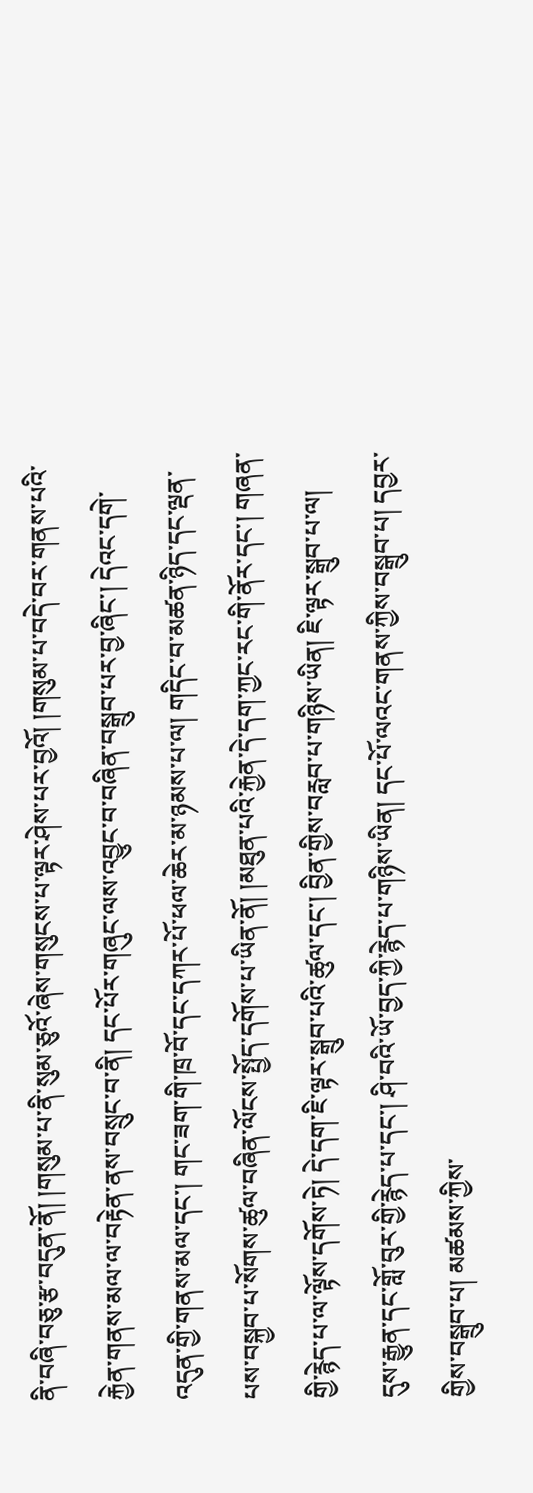ནི་བཞི་བཅུ་རྩ་བདུན་ནོ། །གསུམ་པ་ནི་སུམ་ཅུའོ་ཞེས་གསུངས་པ་ལྟར་ཤེས་པར་བྱའོ། །གསུམ་པ་བདེ་བར་གནས་པའི་རྐྱེན་གནས་མལ་ལ་བརྟེན་ནས་བསྲུང་བ་ནི། དང་པོར་གཞུང་ལས་འབྱུང་བ་བཞིན་བསྒྲུབ་པར་བྱ་ཞིང་། དེའང་དགེ་འདུན་གྱི་གནས་མལ་དང་། གང་ཟག་གི་ཁྲ་བོ་དང་དཀར་པོ་ཕལ་ཆེར་མ་ཉམས་པ་ལ། གདིང་བ་མཚན་ཉིད་དང་ལྡན་པས་བསྐྱབ་པ་སོགས་ཚུལ་བཞིན་ལོངས་སྤྱོད་དགོས་པ་ཡིན་ནོ། །མཐུན་པའི་རྐྱེན་དེ་དག་ཀྱང་རང་གི་ནོར་དང་། གཞན་གྱི་རྙེད་པ་ལ་ལྟོས་དགོས་ཏེ། དེ་དག་ཇི་ལྟར་སྒྲུབ་པའི་ཚུལ་དང་། བྱིན་གྱིས་བརླབ་པ་གཉིས་ཡིན། ཇི་ལྟར་སྒྲུབ་པ་ལ། དུས་རྒྱུན་དང་གློ་བུར་གྱི་རྙེད་པ་དང་། ཤི་བའི་ཡོ་བྱད་ཀྱི་རྙེད་པ་གཉིས་ཡིན། དང་པོ་ལའང་གནས་ཀྱིས་བསྒྲུབ་པ། དབྱར་གྱིས་བསྒྲུབ་པ། མཚམས་ཀྱིས་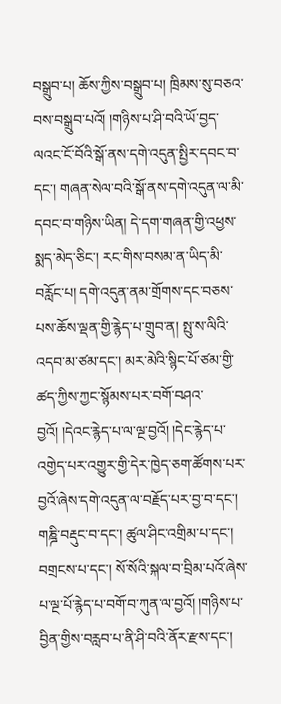བསྒྲུབ་པ། ཆོས་ཀྱིས་བསྒྲུབ་པ། ཁྲིམས་སུ་བཅའ་བས་བསྒྲུབ་པའོ། །གཉིས་པ་ཤི་བའི་ཡོ་བྱད་ལའང་ངོ་བོའི་སྒོ་ནས་དགེ་འདུན་སྤྱིར་དབང་བ་དང་། གཞན་སེལ་བའི་སྒོ་ནས་དགེ་འདུན་ལ་མི་དབང་བ་གཉིས་ཡིན། དེ་དག་གཞན་གྱི་འཕྱས་སྨད་མེད་ཅིང་། རང་གིས་བསམ་ན་ཡིད་མི་བརློང་པ། དགེ་འདུན་ནམ་གྲོགས་དང་བཅས་པས་ཆོས་ལྡན་གྱི་རྙེད་པ་གྲུབ་ན། སྤུ་ས་ལིའི་འདབ་མ་ཙམ་དང་། མར་མེའི་སྙིང་པོ་ཙམ་གྱི་ཚད་ཀྱིས་ཀྱང་སྙོམས་པར་བགོ་བཤའ་བྱའོ། །དེའང་རྙེད་པ་ལ་ལྔ་བྱའོ། །དེང་རྙེད་པ་འགྱེད་པར་འགྱུར་གྱི་དེར་ཁྱེད་ཅག་ཚོགས་པར་བྱའོ་ཞེས་དགེ་འདུན་ལ་བརྗོད་པར་བྱ་བ་དང་། གཎྜི་བརྡུང་བ་དང་། ཚུལ་ཤིང་འགྲིམ་པ་དང་། བགྲངས་པ་དང་། སོ་སོའི་སྐལ་བ་བྲིམ་པའོ་ཞེས་པ་ལྔ་པོ་རྙེད་པ་བགོ་བ་ཀུན་ལ་བྱའོ། །གཉིས་པ་བྱིན་གྱིས་བརླབ་པ་ནི་ཤི་བའི་ནོར་རྫས་དང་།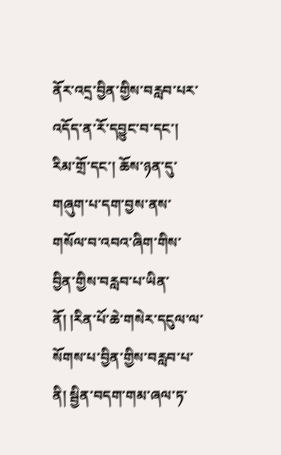ནོར་འདྲ་བྱིན་གྱིས་བརླབ་པར་འདོད་ན་རོ་དབྱུང་བ་དང་། རིམ་གྲོ་དང་། ཆོས་ཉན་དུ་གཞུག་པ་དག་བྱས་ནས་གསོལ་བ་འབའ་ཞིག་གིས་བྱིན་གྱིས་བརླབ་པ་ཡིན་ནོ། །རིན་པོ་ཆེ་གསེར་དངུལ་ལ་སོགས་པ་བྱིན་གྱིས་བརླབ་པ་ནི། སྦྱིན་བདག་གམ་ཞལ་ཏ་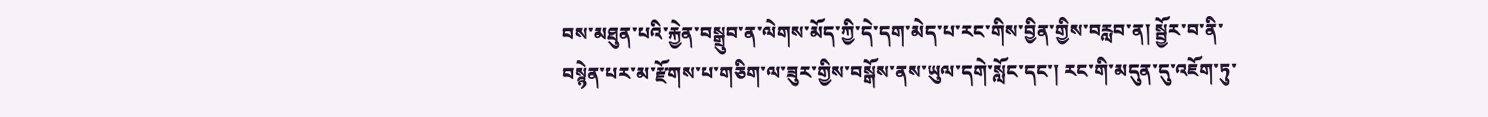བས་མཐུན་པའི་རྐྱེན་བསྒྲུབ་ན་ལེགས་མོད་ཀྱི་དེ་དག་མེད་པ་རང་གིས་བྱིན་གྱིས་བརླབ་ན། སྦྱོར་བ་ནི་བསྙེན་པར་མ་རྫོགས་པ་གཅིག་ལ་ཟུར་གྱིས་བསྒོས་ནས་ཡུལ་དགེ་སློང་དང་། རང་གི་མདུན་དུ་འཇོག་ཏུ་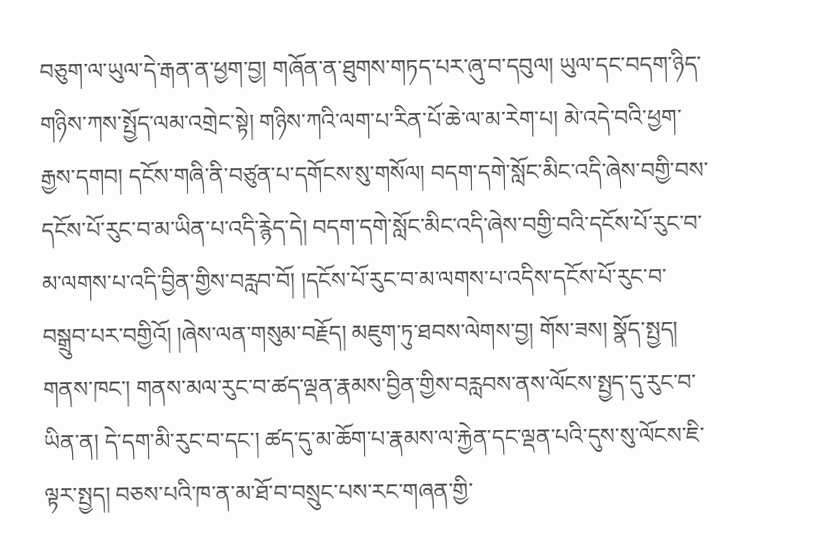བཅུག་ལ་ཡུལ་དེ་རྒན་ན་ཕྱག་བྱ། གཞོན་ན་ཐུགས་གཏད་པར་ཞུ་བ་དབུལ། ཡུལ་དང་བདག་ཉིད་གཉིས་ཀས་སྤྱོད་ལམ་འགྲེང་སྟེ། གཉིས་ཀའི་ལག་པ་རིན་པོ་ཆེ་ལ་མ་རེག་པ། མེ་འདེ་བའི་ཕྱག་རྒྱས་དགབ། དངོས་གཞི་ནི་བཙུན་པ་དགོངས་སུ་གསོལ། བདག་དགེ་སློང་མིང་འདི་ཞེས་བགྱི་བས་དངོས་པོ་རུང་བ་མ་ཡིན་པ་འདི་རྙེད་དེ། བདག་དགེ་སློང་མིང་འདི་ཞེས་བགྱི་བའི་དངོས་པོ་རུང་བ་མ་ལགས་པ་འདི་བྱིན་གྱིས་བརླབ་བོ། །དངོས་པོ་རུང་བ་མ་ལགས་པ་འདིས་དངོས་པོ་རུང་བ་བསྒྲུབ་པར་བགྱིའོ། །ཞེས་ལན་གསུམ་བརྗོད། མཇུག་ཏུ་ཐབས་ལེགས་བྱ། གོས་ཟས། སྣོད་སྤྱད། གནས་ཁང་། གནས་མལ་རུང་བ་ཚད་ལྡན་རྣམས་བྱིན་གྱིས་བརླབས་ནས་ལོངས་སྤྱད་དུ་རུང་བ་ཡིན་ན། དེ་དག་མི་རུང་བ་དང་། ཚད་དུ་མ་ཆོག་པ་རྣམས་ལ་རྐྱེན་དང་ལྡན་པའི་དུས་སུ་ལོངས་ཇི་ལྟར་སྤྱད། བཅས་པའི་ཁ་ན་མ་ཐོ་བ་བསྲུང་པས་རང་གཞན་གྱི་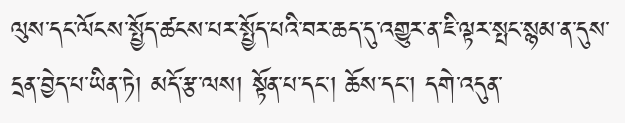ལུས་དང་ལོངས་སྤྱོད་ཚངས་པར་སྤྱོད་པའི་བར་ཆད་དུ་འགྱུར་ན་ཇི་ལྟར་སྤང་སྙམ་ན་དུས་དྲན་བྱེད་པ་ཡིན་ཏེ། མདོ་རྩ་ལས། སྟོན་པ་དང་། ཆོས་དང་། དགེ་འདུན་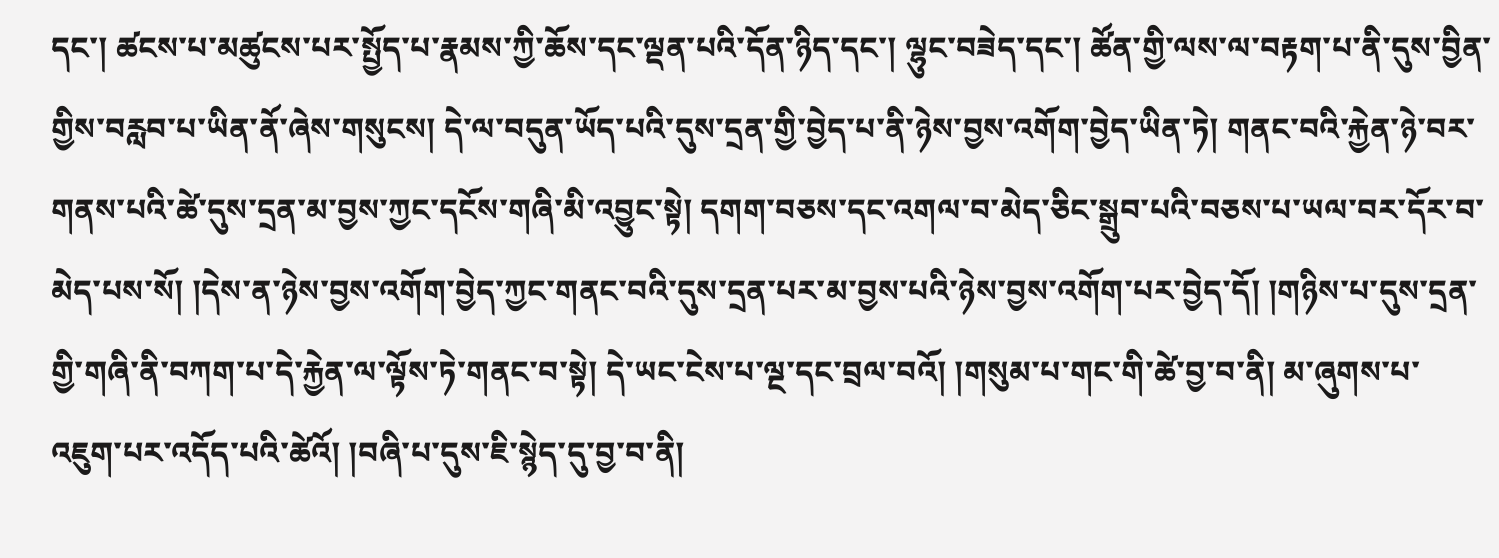དང་། ཚངས་པ་མཚུངས་པར་སྤྱོད་པ་རྣམས་ཀྱི་ཆོས་དང་ལྡན་པའི་དོན་ཉིད་དང་། ལྷུང་བཟེད་དང་། ཚོན་གྱི་ལས་ལ་བརྟག་པ་ནི་དུས་བྱིན་གྱིས་བརླབ་པ་ཡིན་ནོ་ཞེས་གསུངས། དེ་ལ་བདུན་ཡོད་པའི་དུས་དྲན་གྱི་བྱེད་པ་ནི་ཉེས་བྱས་འགོག་བྱེད་ཡིན་ཏེ། གནང་བའི་རྐྱེན་ཉེ་བར་གནས་པའི་ཚེ་དུས་དྲན་མ་བྱས་ཀྱང་དངོས་གཞི་མི་འབྱུང་སྟེ། དགག་བཅས་དང་འགལ་བ་མེད་ཅིང་སྒྲུབ་པའི་བཅས་པ་ཡལ་བར་དོར་བ་མེད་པས་སོ། །དེས་ན་ཉེས་བྱས་འགོག་བྱེད་ཀྱང་གནང་བའི་དུས་དྲན་པར་མ་བྱས་པའི་ཉེས་བྱས་འགོག་པར་བྱེད་དོ། །གཉིས་པ་དུས་དྲན་གྱི་གཞི་ནི་བཀག་པ་དེ་རྐྱེན་ལ་ལྟོས་ཏེ་གནང་བ་སྟེ། དེ་ཡང་ངེས་པ་ལྔ་དང་བྲལ་བའོ། །གསུམ་པ་གང་གི་ཚེ་བྱ་བ་ནི། མ་ཞུགས་པ་འཇུག་པར་འདོད་པའི་ཚེའོ། །བཞི་པ་དུས་ཇི་སྙེད་དུ་བྱ་བ་ནི།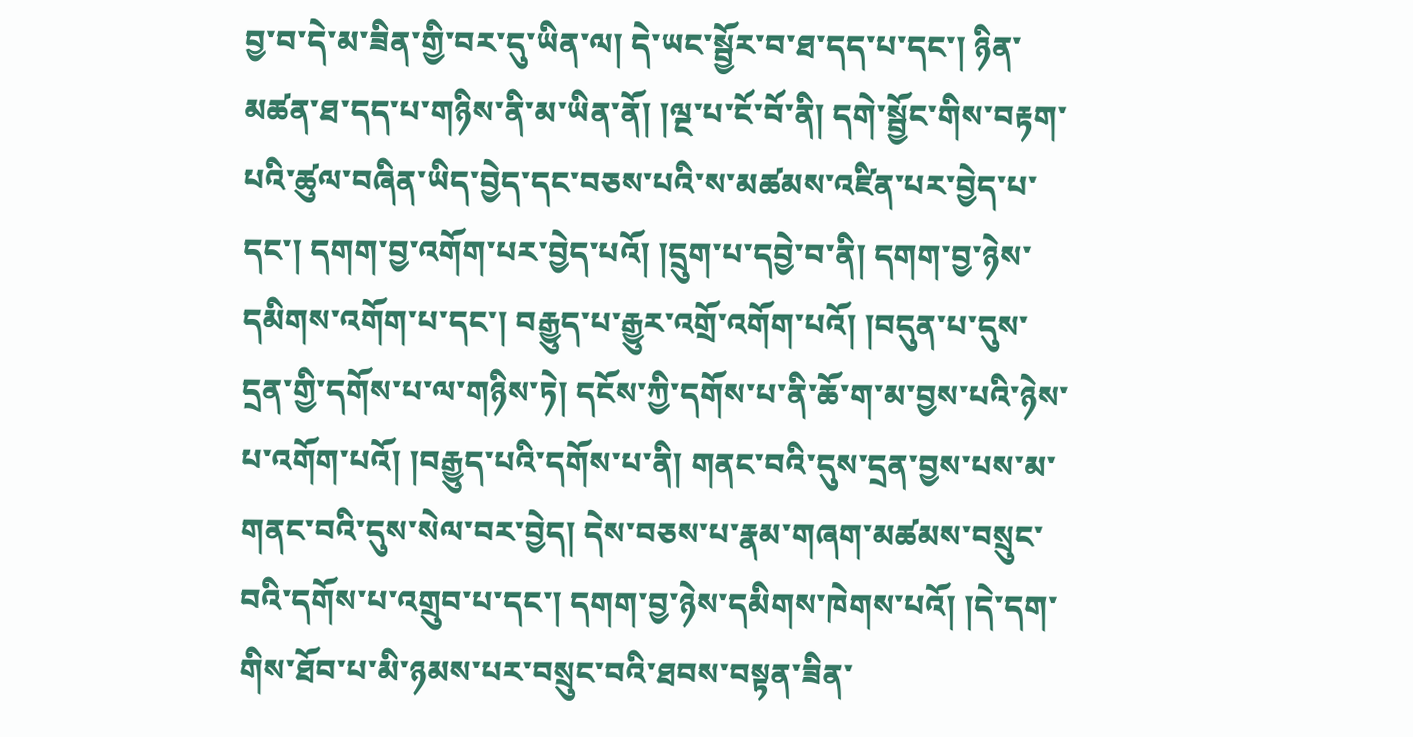བྱ་བ་དེ་མ་ཟིན་གྱི་བར་དུ་ཡིན་ལ། དེ་ཡང་སྦྱོར་བ་ཐ་དད་པ་དང་། ཉིན་མཚན་ཐ་དད་པ་གཉིས་ནི་མ་ཡིན་ནོ། །ལྔ་པ་ངོ་བོ་ནི། དགེ་སྦྱོང་གིས་བརྟག་པའི་ཚུལ་བཞིན་ཡིད་བྱེད་དང་བཅས་པའི་ས་མཚམས་འཛིན་པར་བྱེད་པ་དང་། དགག་བྱ་འགོག་པར་བྱེད་པའོ། །དྲུག་པ་དབྱེ་བ་ནི། དགག་བྱ་ཉེས་དམིགས་འགོག་པ་དང་། བརྒྱུད་པ་རྒྱུར་འགྲོ་འགོག་པའོ། །བདུན་པ་དུས་དྲན་གྱི་དགོས་པ་ལ་གཉིས་ཏེ། དངོས་ཀྱི་དགོས་པ་ནི་ཆོ་ག་མ་བྱས་པའི་ཉེས་པ་འགོག་པའོ། །བརྒྱུད་པའི་དགོས་པ་ནི། གནང་བའི་དུས་དྲན་བྱས་པས་མ་གནང་བའི་དུས་སེལ་བར་བྱེད། དེས་བཅས་པ་རྣམ་གཞག་མཚམས་བསྲུང་བའི་དགོས་པ་འགྲུབ་པ་དང་། དགག་བྱ་ཉེས་དམིགས་ཁེགས་པའོ། །དེ་དག་གིས་ཐོབ་པ་མི་ཉམས་པར་བསྲུང་བའི་ཐབས་བསྟན་ཟིན་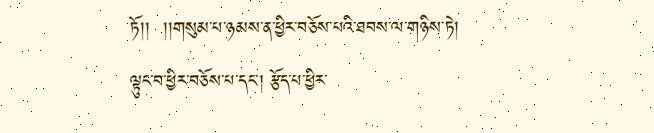ཏོ།།  །།གསུམ་པ་ཉམས་ན་ཕྱིར་བཅོས་པའི་ཐབས་ལ་གཉིས་ཏེ། ལྟུང་བ་ཕྱིར་བཅོས་པ་དང་། རྩོད་པ་ཕྱིར་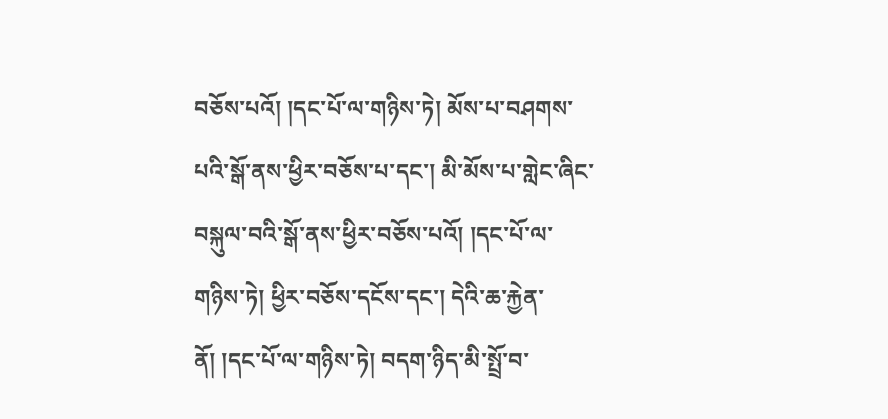བཅོས་པའོ། །དང་པོ་ལ་གཉིས་ཏེ། མོས་པ་བཤགས་པའི་སྒོ་ནས་ཕྱིར་བཅོས་པ་དང་། མི་མོས་པ་གླེང་ཞིང་བསྐུལ་བའི་སྒོ་ནས་ཕྱིར་བཅོས་པའོ། །དང་པོ་ལ་གཉིས་ཏེ། ཕྱིར་བཅོས་དངོས་དང་། དེའི་ཆ་རྐྱེན་ནོ། །དང་པོ་ལ་གཉིས་ཏེ། བདག་ཉིད་མི་སྤྲོ་བ་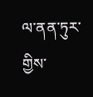ལ་ནན་ཏུར་གྱིས་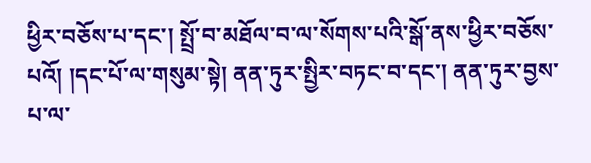ཕྱིར་བཅོས་པ་དང་། སྤྲོ་བ་མཐོལ་བ་ལ་སོགས་པའི་སྒོ་ནས་ཕྱིར་བཅོས་པའོ། །དང་པོ་ལ་གསུམ་སྟེ། ནན་ཏུར་སྤྱིར་བཏང་བ་དང་། ནན་ཏུར་བྱས་པ་ལ་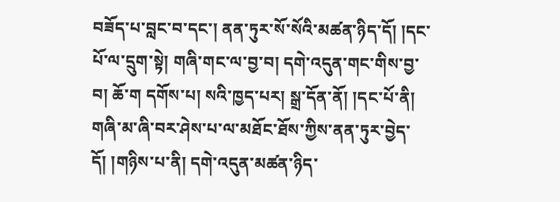བཟོད་པ་བླང་བ་དང་། ནན་ཏུར་སོ་སོའི་མཚན་ཉིད་དོ། །དང་པོ་ལ་དྲུག་སྟེ། གཞི་གང་ལ་བྱ་བ། དགེ་འདུན་གང་གིས་བྱ་བ། ཆོ་ག དགོས་པ། སའི་ཁྱད་པར། སྒྲ་དོན་ནོ། །དང་པོ་ནི། གཞི་མ་ཞི་བར་ཤེས་པ་ལ་མཐོང་ཐོས་ཀྱིས་ནན་ཏུར་བྱེད་དོ། །གཉིས་པ་ནི། དགེ་འདུན་མཚན་ཉིད་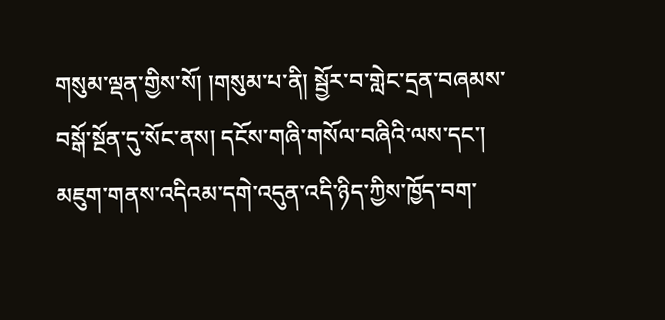གསུམ་ལྡན་གྱིས་སོ། །གསུམ་པ་ནི། སྦྱོར་བ་གླེང་དྲན་བཞམས་བསྒོ་སྔོན་དུ་སོང་ནས། དངོས་གཞི་གསོལ་བཞིའི་ལས་དང་། མཇུག་གནས་འདིའམ་དགེ་འདུན་འདི་ཉིད་ཀྱིས་ཁྱོད་བག་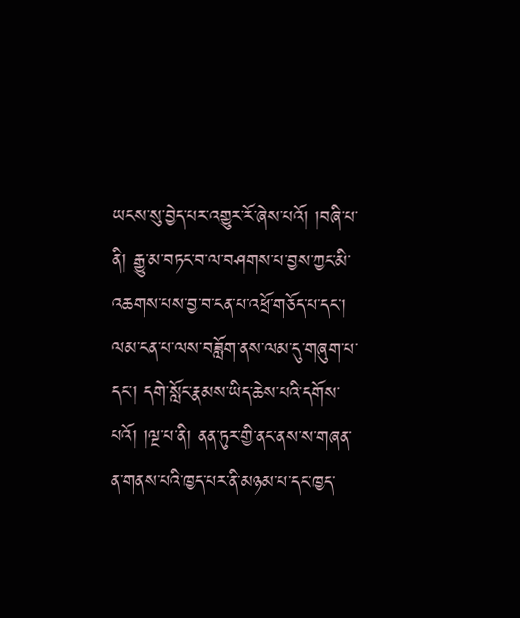ཡངས་སུ་བྱེད་པར་འགྱུར་རོ་ཞེས་པའོ། །བཞི་པ་ནི། རྒྱུ་མ་བཏང་བ་ལ་བཤགས་པ་བྱས་ཀྱང་མི་འཆགས་པས་བྱ་བ་ངན་པ་འཕྲོ་གཅོད་པ་དང་། ལམ་ངན་པ་ལས་བཟློག་ནས་ལམ་དུ་གཞུག་པ་དང་། དགེ་སློང་རྣམས་ཡིད་ཆེས་པའི་དགོས་པའོ། །ལྔ་པ་ནི། ནན་ཏུར་གྱི་ནང་ནས་ས་གཞན་ན་གནས་པའི་ཁྱད་པར་ནི་མཉམ་པ་དང་ཁྱད་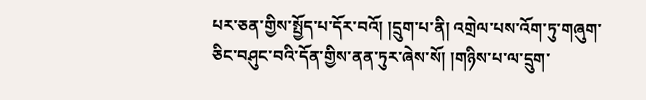པར་ཅན་གྱིས་སྤྱོད་པ་དོར་བའོ། །དྲུག་པ་ནི། འགྲེལ་པས་འོག་ཏུ་གཞུག་ཅིང་བཤུང་བའི་དོན་གྱིས་ནན་ཏུར་ཞེས་སོ། །གཉིས་པ་ལ་དྲུག་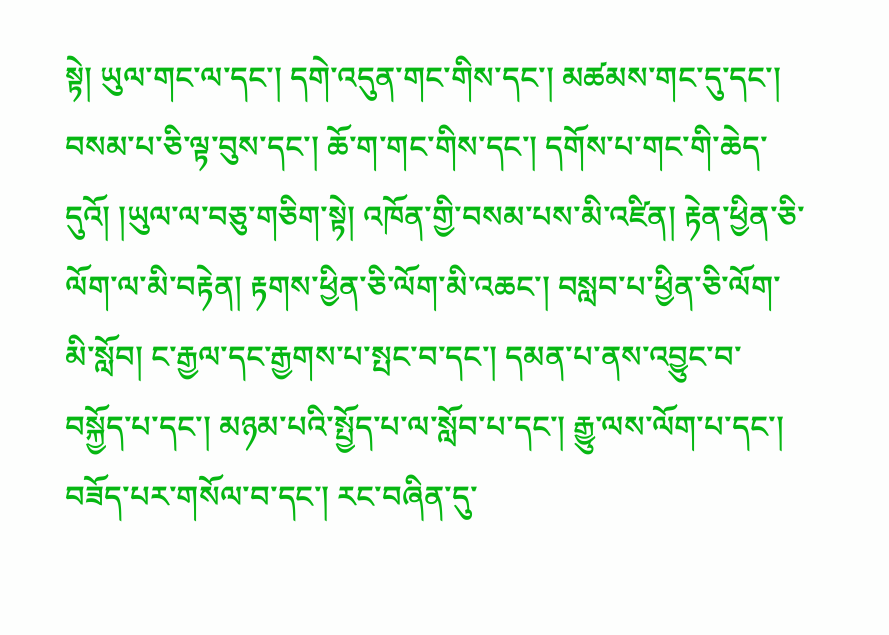སྟེ། ཡུལ་གང་ལ་དང་། དགེ་འདུན་གང་གིས་དང་། མཚམས་གང་དུ་དང་། བསམ་པ་ཅི་ལྟ་བུས་དང་། ཆོ་ག་གང་གིས་དང་། དགོས་པ་གང་གི་ཆེད་དུའོ། །ཡུལ་ལ་བཅུ་གཅིག་སྟེ། འཁོན་གྱི་བསམ་པས་མི་འཛིན། རྟེན་ཕྱིན་ཅི་ལོག་ལ་མི་བརྟེན། རྟགས་ཕྱིན་ཅི་ལོག་མི་འཆང་། བསླབ་པ་ཕྱིན་ཅི་ལོག་མི་སློབ། ང་རྒྱལ་དང་རྒྱགས་པ་སྤང་བ་དང་། དམན་པ་ནས་འབྱུང་བ་བསྐྱོད་པ་དང་། མཉམ་པའི་སྤྱོད་པ་ལ་སློབ་པ་དང་། རྒྱུ་ལས་ལོག་པ་དང་། བཟོད་པར་གསོལ་བ་དང་། རང་བཞིན་དུ་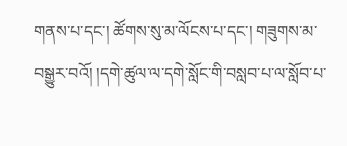གནས་པ་དང་། ཚོགས་སུ་མ་ལོངས་པ་དང་། གཟུགས་མ་བསྒྱུར་བའོ། །དགེ་ཚུལ་ལ་དགེ་སློང་གི་བསླབ་པ་ལ་སློབ་པ་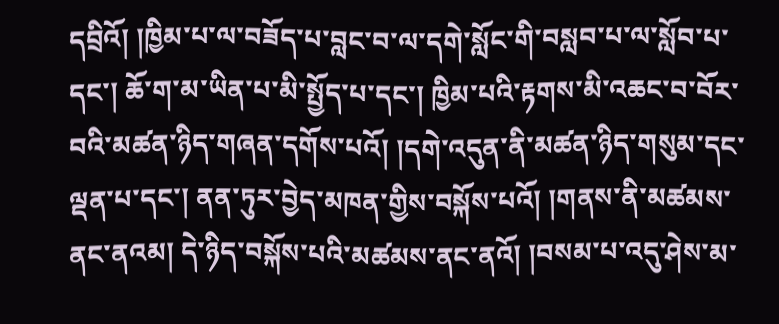དབྲིའོ། །ཁྱིམ་པ་ལ་བཟོད་པ་བླང་བ་ལ་དགེ་སློང་གི་བསླབ་པ་ལ་སློབ་པ་དང་། ཆོ་ག་མ་ཡིན་པ་མི་སྤྱོད་པ་དང་། ཁྱིམ་པའི་རྟགས་མི་འཆང་བ་བོར་བའི་མཚན་ཉིད་གཞན་དགོས་པའོ། །དགེ་འདུན་ནི་མཚན་ཉིད་གསུམ་དང་ལྡན་པ་དང་། ནན་ཏུར་བྱེད་མཁན་གྱིས་བསྐོས་པའོ། །གནས་ནི་མཚམས་ནང་ནའམ། དེ་ཉིད་བསྐོས་པའི་མཚམས་ནང་ནའོ། །བསམ་པ་འདུ་ཤེས་མ་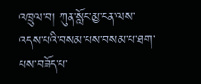འཁྲུལ་བ། ཀུན་སློང་མྱ་ངན་ལས་འདས་པའི་བསམ་པས་བསམ་པ་ཐག་པས་བཟོད་པ་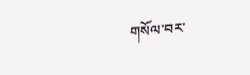གསོལ་བར་